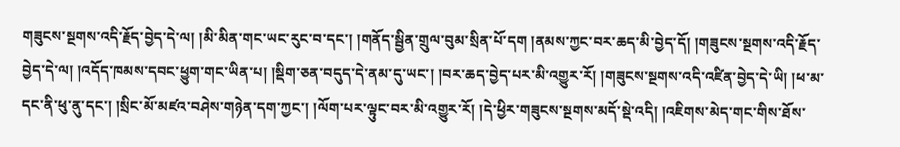གཟུངས་སྔགས་འདི་རྗོད་བྱེད་དེ་ལ། །མི་མིན་གང་ཡང་རུང་བ་དང་། །གནོད་སྦྱིན་གྲུལ་བུམ་སྲིན་པོ་དག །ནམས་ཀྱང་བར་ཆད་མི་བྱེད་དོ། །གཟུངས་སྔགས་འདི་རྗོད་བྱེད་དེ་ལ། །འདོད་ཁམས་དབང་ཕྱུག་གང་ཡིན་པ། །སྡིག་ཅན་བདུད་དེ་ནམ་དུ་ཡང་། །བར་ཆད་བྱེད་པར་མི་འགྱུར་རོ། །གཟུངས་སྔགས་འདི་འཛིན་བྱེད་དེ་ཡི། །ཕ་མ་དང་ནི་ཕུ་ནུ་དང་། །སྲིང་མོ་མཛའ་བཤེས་གཉེན་དག་ཀྱང་། །ལོག་པར་ལྟུང་བར་མི་འགྱུར་རོ། །དེ་ཕྱིར་གཟུངས་སྔགས་མདོ་སྡེ་འདི། །འཇིགས་མེད་གང་གིས་ཐོས་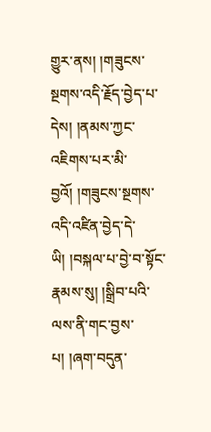གྱུར་ནས། །གཟུངས་སྔགས་འདི་རྗོད་བྱེད་པ་དེས། །ནམས་ཀྱང་འཇིགས་པར་མི་བྱའོ། །གཟུངས་སྔགས་འདི་འཛིན་བྱེད་དེ་ཡི། །བསྐལ་པ་བྱེ་བ་སྟོང་རྣམས་སུ། །སྒྲིབ་པའི་ལས་ནི་གང་བྱས་པ། །ཞག་བདུན་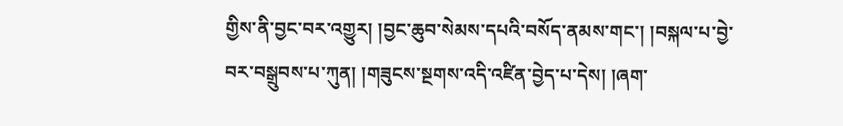གྱིས་ནི་བྱང་བར་འགྱུར། །བྱང་ཆུབ་སེམས་དཔའི་བསོད་ནམས་གང་། །བསྐལ་པ་བྱེ་བར་བསྒྲུབས་པ་ཀུན། །གཟུངས་སྔགས་འདི་འཛིན་བྱེད་པ་དེས། །ཞག་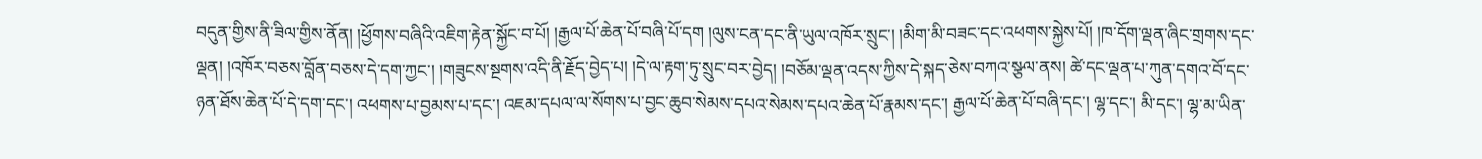བདུན་གྱིས་ནི་ཟིལ་གྱིས་ནོན། །ཕྱོགས་བཞིའི་འཇིག་རྟེན་སྐྱོང་བ་པོ། །རྒྱལ་པོ་ཆེན་པོ་བཞི་པོ་དག །ལུས་ངན་དང་ནི་ཡུལ་འཁོར་སྲུང་། །མིག་མི་བཟང་དང་འཕགས་སྐྱེས་པོ། །ཁ་དོག་ལྡན་ཞིང་གྲགས་དང་ལྡན། །འཁོར་བཅས་བློན་བཅས་དེ་དག་ཀྱང་། །གཟུངས་སྔགས་འདི་ནི་རྗོད་བྱེད་པ། །དེ་ལ་རྟག་ཏུ་སྲུང་བར་བྱེད། །བཅོམ་ལྡན་འདས་ཀྱིས་དེ་སྐད་ཅེས་བཀའ་སྩལ་ནས། ཚེ་དང་ལྡན་པ་ཀུན་དགའ་བོ་དང་ཉན་ཐོས་ཆེན་པོ་དེ་དག་དང་། འཕགས་པ་བྱམས་པ་དང་། འཇམ་དཔལ་ལ་སོགས་པ་བྱང་ཆུབ་སེམས་དཔའ་སེམས་དཔའ་ཆེན་པོ་རྣམས་དང་། རྒྱལ་པོ་ཆེན་པོ་བཞི་དང་། ལྷ་དང་། མི་དང་། ལྷ་མ་ཡིན་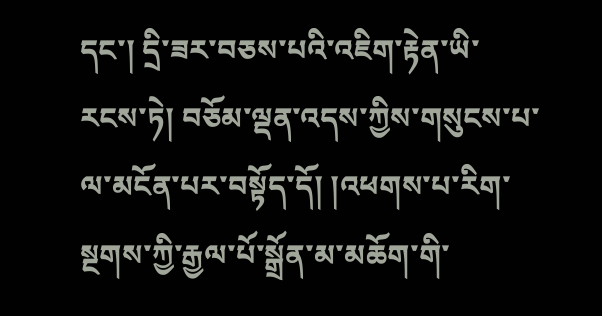དང་། དྲི་ཟར་བཅས་པའི་འཇིག་རྟེན་ཡི་རངས་ཏེ། བཅོམ་ལྡན་འདས་ཀྱིས་གསུངས་པ་ལ་མངོན་པར་བསྟོད་དོ། །འཕགས་པ་རིག་སྔགས་ཀྱི་རྒྱལ་པོ་སྒྲོན་མ་མཆོག་གི་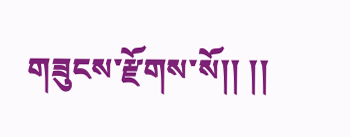གཟུངས་རྫོགས་སོ།། །།